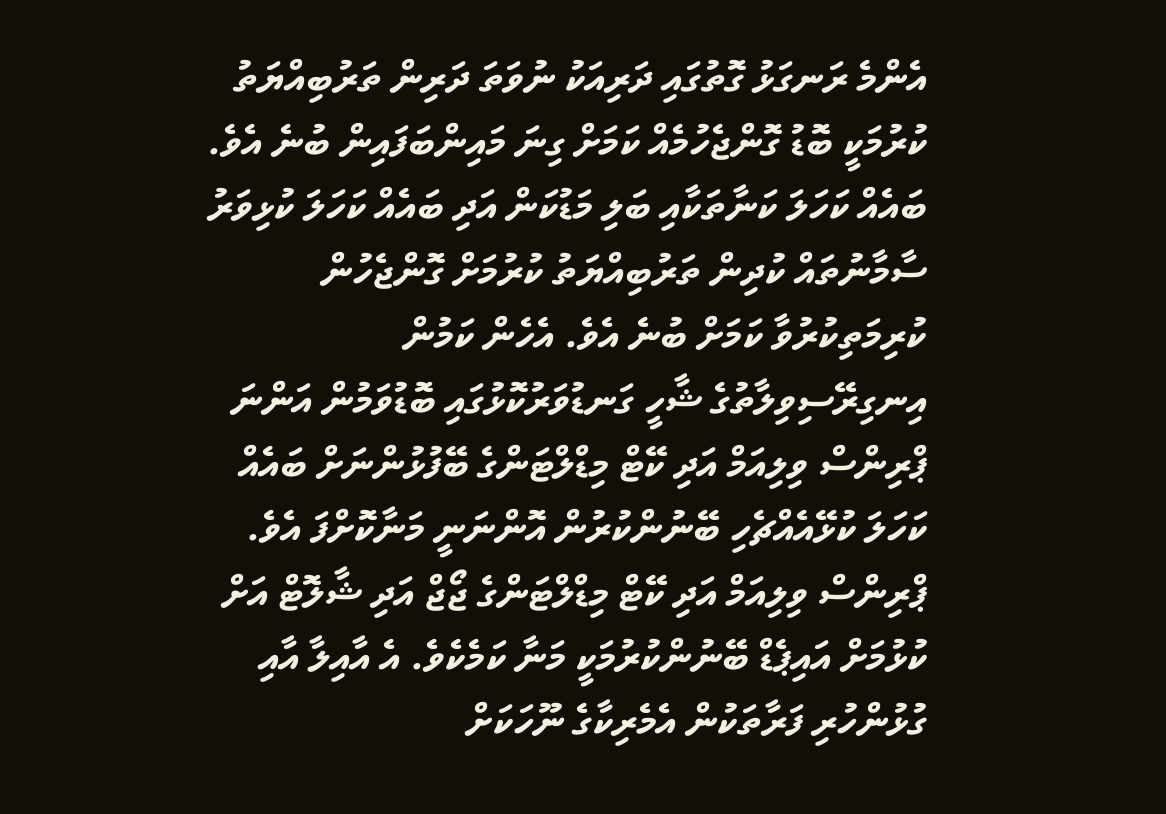އެންމެ ރަނގަޅު ގޮތުގައި ދަރިއަކު ނުވަތަ ދަރިން ތަރުބިއްޔަތު ކުރުމަކީ ބޮޑު ގޮންޖެހުމެއް ކަމަށް ގިނަ މައިންބަފައިން ބުނެ އެވެ. ބައެއް ކަހަލަ ކަނާތަކާއި ބަލި މަޑުކަން އަދި ބައެއް ކަހަލަ ކުޅިވަރު ސާމާނުތައް ކުދިން ތަރުބިއްޔަތު ކުރުމަށް ގޮންޖެހުން ކުރިމަތިކުރުވާ ކަމަށް ބުނެ އެވެ. އެހެން ކަމުން އިނގިރޭސިވިލާތުގެ ޝާހީ ގަނޑުވަރުކޮޅުގައި ބޮޑުވަމުން އަންނަ ޕްރިންސް ވިލިއަމް އަދި ކޭޓް މިޑްލްޓަންގެ ބޭފުޅުންނަށް ބައެއް ކަހަލަ ކުޅޭއެއްޗެހި ބޭނުންކުރުން އޮންނަނީ މަނާކޮށްފަ އެވެ.
ޕްރިންސް ވިލިއަމް އަދި ކޭޓް މިޑްލްޓަންގެ ޖޯޖް އަދި ޝާލޮޓް އަށް ކުޅުމަށް އައިޕެޑް ބޭނުންކުރުމަކީ މަނާ ކަމެކެވެ. އެ އާއިލާ އާއި ގުޅުންހުރި ފަރާތަކުން އެމެރިކާގެ ނޫހަކަށް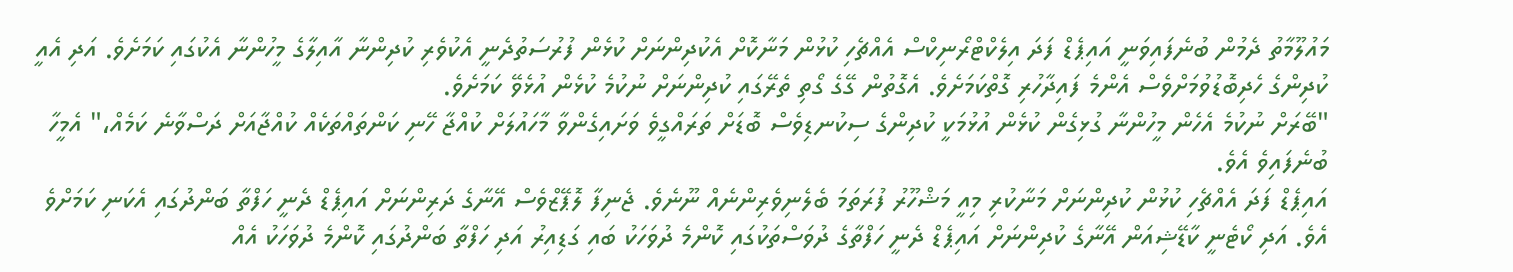މައުލޫމާތު ދެމުން ބުނެފައިވަނީ އައިޕެޑް ފަދަ އިލެކްޓްރޯނިކްސް އެއްޗެހި ކުޅުން މަނާކޮށް އެކުދިންނަށް ކުޅެން ފުރުސަތުދެނީ އެކުވެރި ކުދިންނާ އާއިލާގެ މީހުންނާ އެކުގައި ކަމަށެވެ. އަދި އެއީ ކުދިންގެ ހެދިބޮޑުވުމަށްވެސް އެންމެ ފައިދާހުރި ގޮތްކަމަށެވެ. އެގޮތުން ގޭގެ ގޯތި ތެރޭގައި ކުދިންނަށް ނުކުމެ ކުޅެން އުޅެވޭ ކަމަށެވެ.
"ބޭރަށް ނުކުމެ އެހެން މީހުންނާ ގުޅިގެން ކުޅެން އުޅުމަކީ ކުދިންގެ ސިކުނޑިވެސް ބޮޑަށް ތަރައްގީވެ ވަށައިގެންވާ މާހައުލަށް ކުއްޖާ ހޭނި ކަންތައްތަކެއް ކުއްޖާއަށް ދަސްވާނެ ކަމެއް،" އެމީހާ ބުނެފައިވެ އެވެ.
އައިޕެޑް ފަދަ އެއްޗެހި ކުޅުން ކުދިންނަށް މަނާކުރި މިއީ މަޝްހޫރު ފުރަތަމަ ބެލެނިވެރިންނެއް ނޫނެވެ. ޖެނިފާ ލޮޕޭޒްވެސް އޭނާގެ ދަރިންނަށް އައިޕެޑް ދެނީ ހަފްތާ ބަންދުގައި އެކަނި ކަމަށްވެ އެވެ. އަދި ކޯޓެނީ ކާޑޭޝިއަން އޭނާގެ ކުދިންނަށް އައިޕެޑް ދެނީ ހަފްތާގެ ދުވަސްތަކުގައި ކޮންމެ ދުވަހަކު ބައި ގަޑިއިރު އަދި ހަފްތާ ބަންދުގައި ކޮންމެ ދުވަހަކު އެއް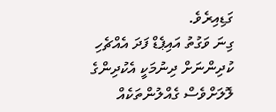ގަޑިއިރެވެ.
ގިނަ ވަގުތު އައިޕެޑް ފަދަ އެއްޗެހި ކުދިންނަށް ދިނުމަކީ އެކުދިންގެ ލޮލަށްވެސް ގެއްލުންތަކެއް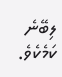ލިބޭނެ ކަމެކެވެ.